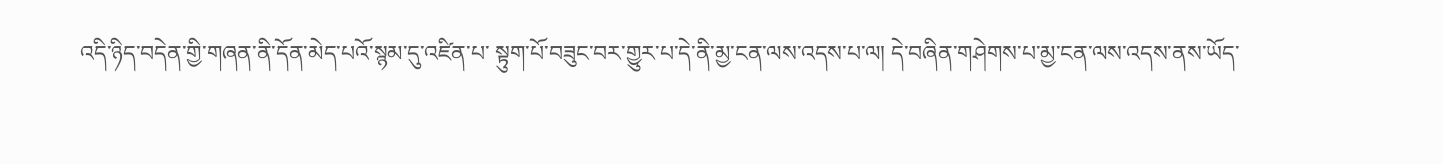འདི་ཉིད་བདེན་གྱི་གཞན་ནི་དོན་མེད་པའོ་སྙམ་དུ་འཛིན་པ་ སྟུག་པོ་བཟུང་བར་གྱུར་པ་དེ་ནི་མྱ་ངན་ལས་འདས་པ་ལ། དེ་བཞིན་གཤེགས་པ་མྱ་ངན་ལས་འདས་ནས་ཡོད་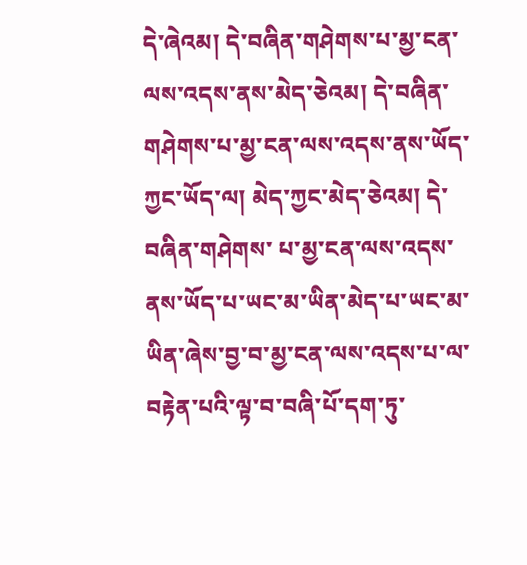དེ་ཞེའམ། དེ་བཞིན་གཤེགས་པ་མྱ་ངན་ལས་འདས་ནས་མེད་ཅེའམ། དེ་བཞིན་གཤེགས་པ་མྱ་ངན་ལས་འདས་ནས་ཡོད་ཀྱང་ཡོད་ལ། མེད་ཀྱང་མེད་ཅེའམ། དེ་བཞིན་གཤེགས་ པ་མྱ་ངན་ལས་འདས་ནས་ཡོད་པ་ཡང་མ་ཡིན་མེད་པ་ཡང་མ་ཡིན་ཞེས་བྱ་བ་མྱ་ངན་ལས་འདས་པ་ལ་བརྟེན་པའི་ལྟ་བ་བཞི་པོ་དག་ཏུ་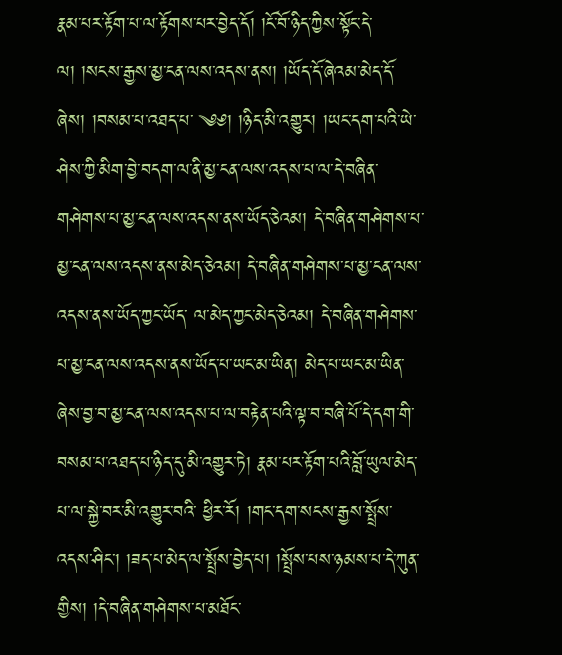རྣམ་པར་རྟོག་པ་ལ་རྟོགས་པར་བྱེད་དོ། །ངོ་བོ་ཉིད་ཀྱིས་སྟོང་དེ་ལ། །སངས་རྒྱས་མྱ་ངན་ལས་འདས་ནས། །ཡོད་དོ་ཞེའམ་མེད་དོ་ཞེས། །བསམ་པ་འཐད་པ་ ༄༅། །ཉིད་མི་འགྱུར། །ཡང་དག་པའི་ཡེ་ཤེས་ཀྱི་མིག་བྱེ་བདག་ལ་ནི་མྱ་ངན་ལས་འདས་པ་ལ་དེ་བཞིན་གཤེགས་པ་མྱ་ངན་ལས་འདས་ནས་ཡོད་ཅེའམ། དེ་བཞིན་གཤེགས་པ་མྱ་ངན་ལས་འདས་ནས་མེད་ཅེའམ། དེ་བཞིན་གཤེགས་པ་མྱ་ངན་ལས་འདས་ནས་ཡོད་ཀྱང་ཡོད་ ལ་མེད་ཀྱང་མེད་ཅེའམ། དེ་བཞིན་གཤེགས་པ་མྱ་ངན་ལས་འདས་ནས་ཡོད་པ་ཡང་མ་ཡིན། མེད་པ་ཡང་མ་ཡིན་ཞེས་བྱ་བ་མྱ་ངན་ལས་འདས་པ་ལ་བརྟེན་པའི་ལྟ་བ་བཞི་པོ་དེ་དག་གི་བསམ་པ་འཐད་པ་ཉིད་དུ་མི་འགྱུར་ཏེ། རྣམ་པར་རྟོག་པའི་བློ་ཡུལ་མེད་པ་ལ་སྐྱེ་བར་མི་འགྱུར་བའི་ ཕྱིར་རོ། །གང་དག་སངས་རྒྱས་སྤྲོས་འདས་ཤིང་། །ཟད་པ་མེད་ལ་སྤྲོས་བྱེད་པ། །སྤྲོས་པས་ཉམས་པ་དེ་ཀུན་གྱིས། །དེ་བཞིན་གཤེགས་པ་མཐོང་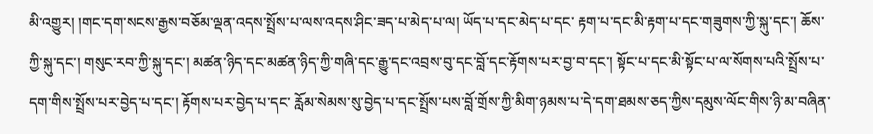མི་འགྱུར། །གང་དག་སངས་རྒྱས་བཅོམ་ལྡན་འདས་སྤྲོས་པ་ལས་འདས་ཤིང་ཟད་པ་མེད་པ་ལ། ཡོད་པ་དང་མེད་པ་དང་ རྟག་པ་དང་མི་རྟག་པ་དང་གཟུགས་ཀྱི་སྐུ་དང་། ཆོས་ཀྱི་སྐུ་དང་། གསུང་རབ་ཀྱི་སྐུ་དང་། མཚན་ཉིད་དང་མཚན་ཉིད་ཀྱི་གཞི་དང་རྒྱུ་དང་འབྲས་བུ་དང་བློ་དང་རྟོགས་པར་བྱ་བ་དང་། སྟོང་པ་དང་མི་སྟོང་པ་ལ་སོགས་པའི་སྤྲོས་པ་དག་གིས་སྤྲོས་པར་བྱེད་པ་དང་། རྟོགས་པར་བྱེད་པ་དང་ རློམ་སེམས་སུ་བྱེད་པ་དང་སྤྲོས་པས་བློ་གྲོས་ཀྱི་མིག་ཉམས་པ་དེ་དག་ཐམས་ཅད་ཀྱིས་དམུས་ལོང་གིས་ཉི་མ་བཞིན་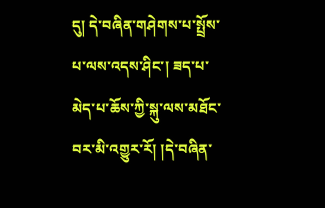དུ། དེ་བཞིན་གཤེགས་པ་སྤྲོས་པ་ལས་འདས་ཤིང་། ཟད་པ་མེད་པ་ཆོས་ཀྱི་སྐུ་ལས་མཐོང་བར་མི་འགྱུར་རོ། །དེ་བཞིན་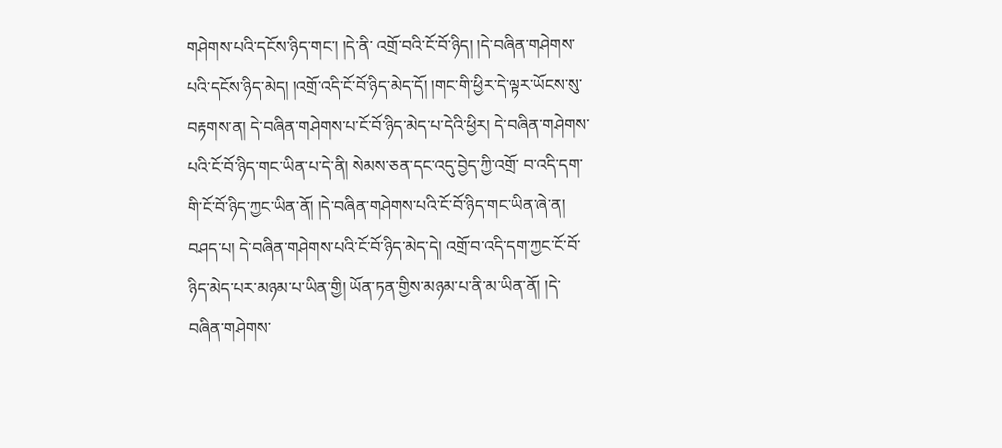གཤེགས་པའི་དངོས་ཉིད་གང་། །དེ་ནི་ འགྲོ་བའི་ངོ་བོ་ཉིད། །དེ་བཞིན་གཤེགས་པའི་དངོས་ཉིད་མེད། །འགྲོ་འདི་ངོ་བོ་ཉིད་མེད་དོ། །གང་གི་ཕྱིར་དེ་ལྟར་ཡོངས་སུ་བརྟགས་ན། དེ་བཞིན་གཤེགས་པ་ངོ་བོ་ཉིད་མེད་པ་དེའི་ཕྱིར། དེ་བཞིན་གཤེགས་པའི་ངོ་བོ་ཉིད་གང་ཡིན་པ་དེ་ནི། སེམས་ཅན་དང་འདུ་བྱེད་ཀྱི་འགྲོ་ བ་འདི་དག་གི་ངོ་བོ་ཉིད་ཀྱང་ཡིན་ནོ། །དེ་བཞིན་གཤེགས་པའི་ངོ་བོ་ཉིད་གང་ཡིན་ཞེ་ན། བཤད་པ། དེ་བཞིན་གཤེགས་པའི་ངོ་བོ་ཉིད་མེད་དེ། འགྲོ་བ་འདི་དག་ཀྱང་ངོ་བོ་ཉིད་མེད་པར་མཉམ་པ་ཡིན་གྱི། ཡོན་ཏན་གྱིས་མཉམ་པ་ནི་མ་ཡིན་ནོ། །དེ་བཞིན་གཤེགས་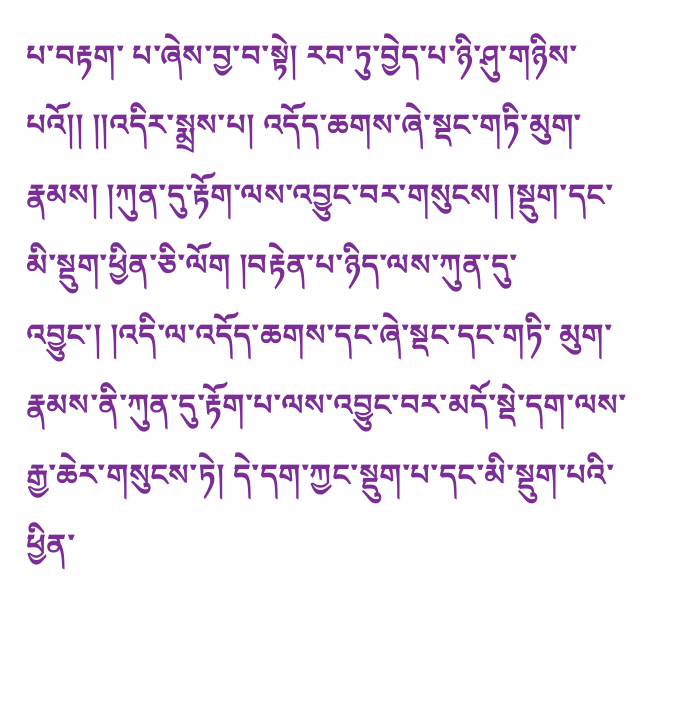པ་བརྟག་ པ་ཞེས་བྱ་བ་སྟེ། རབ་ཏུ་བྱེད་པ་ཉི་ཤུ་གཉིས་པའོ།། །།འདིར་སྨྲས་པ། འདོད་ཆགས་ཞེ་སྡང་གཏི་མུག་རྣམས། །ཀུན་དུ་རྟོག་ལས་འབྱུང་བར་གསུངས། །སྡུག་དང་མི་སྡུག་ཕྱིན་ཅི་ལོག །བརྟེན་པ་ཉིད་ལས་ཀུན་དུ་འབྱུང་། །འདི་ལ་འདོད་ཆགས་དང་ཞེ་སྡང་དང་གཏི་ མུག་རྣམས་ནི་ཀུན་དུ་རྟོག་པ་ལས་འབྱུང་བར་མདོ་སྡེ་དག་ལས་རྒྱ་ཆེར་གསུངས་ཏེ། དེ་དག་ཀྱང་སྡུག་པ་དང་མི་སྡུག་པའི་ཕྱིན་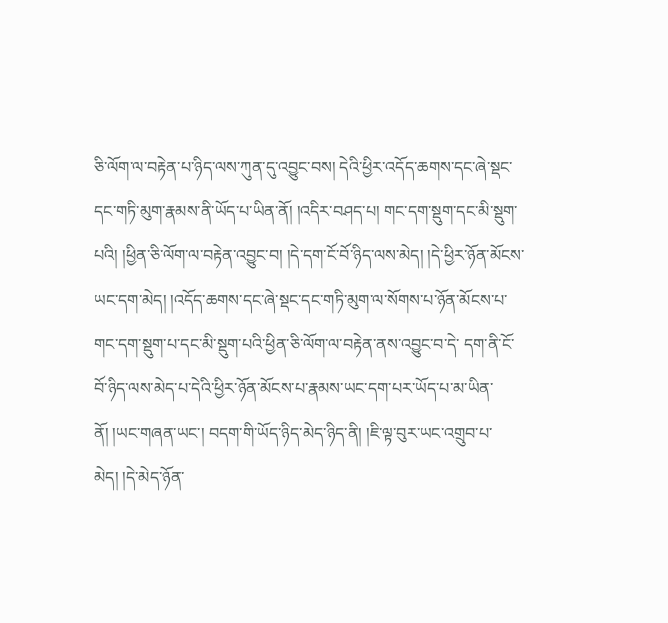ཅི་ལོག་ལ་བརྟེན་པ་ཉིད་ལས་ཀུན་དུ་འབྱུང་བས། དེའི་ཕྱིར་འདོད་ཆགས་དང་ཞེ་སྡང་དང་གཏི་མུག་རྣམས་ནི་ཡོད་པ་ཡིན་ནོ། །འདིར་བཤད་པ། གང་དག་སྡུག་དང་མི་སྡུག་པའི། །ཕྱིན་ཅི་ལོག་ལ་བརྟེན་འབྱུང་བ། །དེ་དག་ངོ་བོ་ཉིད་ལས་མེད། །དེ་ཕྱིར་ཉོན་མོངས་ཡང་དག་མེད། །འདོད་ཆགས་དང་ཞེ་སྡང་དང་གཏི་མུག་ལ་སོགས་པ་ཉོན་མོངས་པ་གང་དག་སྡུག་པ་དང་མི་སྡུག་པའི་ཕྱིན་ཅི་ལོག་ལ་བརྟེན་ནས་འབྱུང་བ་དེ་ དག་ནི་ངོ་བོ་ཉིད་ལས་མེད་པ་དེའི་ཕྱིར་ཉོན་མོངས་པ་རྣམས་ཡང་དག་པར་ཡོད་པ་མ་ཡིན་ནོ། །ཡང་གཞན་ཡང་། བདག་གི་ཡོད་ཉིད་མེད་ཉིད་ནི། །ཇི་ལྟ་བུར་ཡང་འགྲུབ་པ་མེད། །དེ་མེད་ཉོན་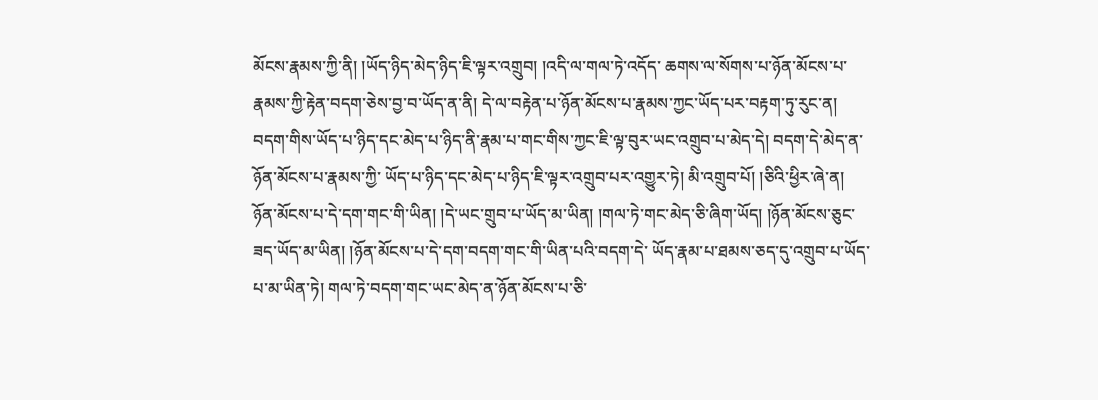མོངས་རྣམས་ཀྱི་ནི། །ཡོད་ཉིད་མེད་ཉིད་ཇི་ལྟར་འགྲུབ། །འདི་ལ་གལ་ཏེ་འདོད་ ཆགས་ལ་སོགས་པ་ཉོན་མོངས་པ་རྣམས་ཀྱི་རྟེན་བདག་ཅེས་བྱ་བ་ཡོད་ན་ནི། དེ་ལ་བརྟེན་པ་ཉོན་མོངས་པ་རྣམས་ཀྱང་ཡོད་པར་བརྟག་ཏུ་རུང་ན། བདག་གིས་ཡོད་པ་ཉིད་དང་མེད་པ་ཉིད་ནི་རྣམ་པ་གང་གིས་ཀྱང་ཇི་ལྟ་བུར་ཡང་འགྲུབ་པ་མེད་དེ། བདག་དེ་མེད་ན་ཉོན་མོངས་པ་རྣམས་ཀྱི་ ཡོད་པ་ཉིད་དང་མེད་པ་ཉིད་ཇི་ལྟར་འགྲུབ་པར་འགྱུར་ཏེ། མི་འགྲུབ་པོ། །ཅིའི་ཕྱིར་ཞེ་ན། ཉོན་མོངས་པ་དེ་དག་གང་གི་ཡིན། །དེ་ཡང་གྲུབ་པ་ཡོད་མ་ཡིན། །གལ་ཏེ་གང་མེད་ཅི་ཞིག་ཡོད། །ཉོན་མོངས་ཅུང་ཟད་ཡོད་མ་ཡིན། །ཉོན་མོངས་པ་དེ་དག་བདག་གང་གི་ཡིན་པའི་བདག་དེ་ ཡོད་རྣམ་པ་ཐམས་ཅད་དུ་འགྲུབ་པ་ཡོད་པ་མ་ཡིན་ཏེ། གལ་ཏེ་བདག་གང་ཡང་མེད་ན་ཉོན་མོངས་པ་ཅི་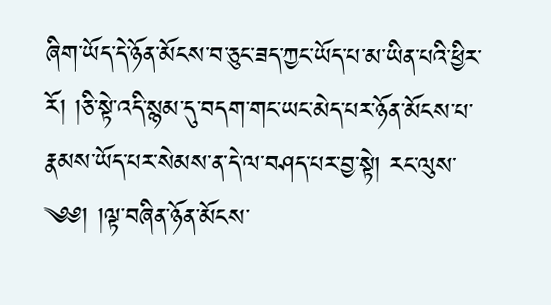ཞིག་ཡོད་དེ་ཉོན་མོངས་བ་ཅུང་ཟད་ཀྱང་ཡོད་པ་མ་ཡིན་པའི་ཕྱིར་རོ། །ཅི་སྟེ་འདི་སྙམ་དུ་བདག་གང་ཡང་མེད་པར་ཉོན་མོངས་པ་རྣམས་ཡོད་པར་སེམས་ན་དེ་ལ་བཤད་པར་བྱ་སྟེ། རང་ལུས་ ༄༅། །ལྟ་བཞིན་ཉོན་མོངས་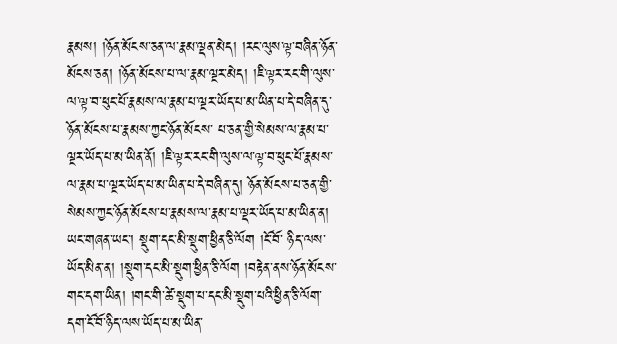རྣམས། །ཉོན་མོངས་ཅན་ལ་རྣམ་ལྡན་མེད། །རང་ལུས་ལྟ་བཞིན་ཉོན་མོངས་ཅན། །ཉོན་མོངས་པ་ལ་རྣམ་ལྔར་མེད། །ཇི་ལྟར་རང་གི་ལུས་ལ་ལྟ་བ་ཕུང་པོ་རྣམས་ལ་རྣམ་པ་ལྔར་ཡོད་པ་མ་ཡིན་པ་དེ་བཞིན་དུ་ཉོན་མོངས་པ་རྣམས་ཀྱང་ཉོན་མོངས་ པ་ཅན་གྱི་སེམས་ལ་རྣམ་པ་ལྔར་ཡོད་པ་མ་ཡིན་ནོ། །ཇི་ལྟར་རང་གི་ལུས་ལ་ལྟ་བ་ཕུང་པོ་རྣམས་ལ་རྣམ་པ་ལྔར་ཡོད་པ་མ་ཡིན་པ་དེ་བཞིན་དུ། ཉོན་མོངས་པ་ཅན་གྱི་སེམས་ཀྱང་ཉོན་མོངས་པ་རྣམས་ལ་རྣམ་པ་ལྡར་ཡོད་པ་མ་ཡིན་ན། ཡང་གཞན་ཡང་། སྡུག་དང་མི་སྡུག་ཕྱིན་ཅི་ལོག །ངོ་བོ་ ཉིད་ལས་ཡོད་མིན་ན། །སྡུག་དང་མི་སྡུག་ཕྱིན་ཅི་ལོག །བརྟེན་ནས་ཉོན་མོངས་གང་དག་ཡིན། །གང་གི་ཚེ་སྡུག་པ་དང་མི་སྡུག་པའི་ཕྱིན་ཅི་ལོག་དག་ངོ་བོ་ཉིད་ལས་ཡོད་པ་མ་ཡིན་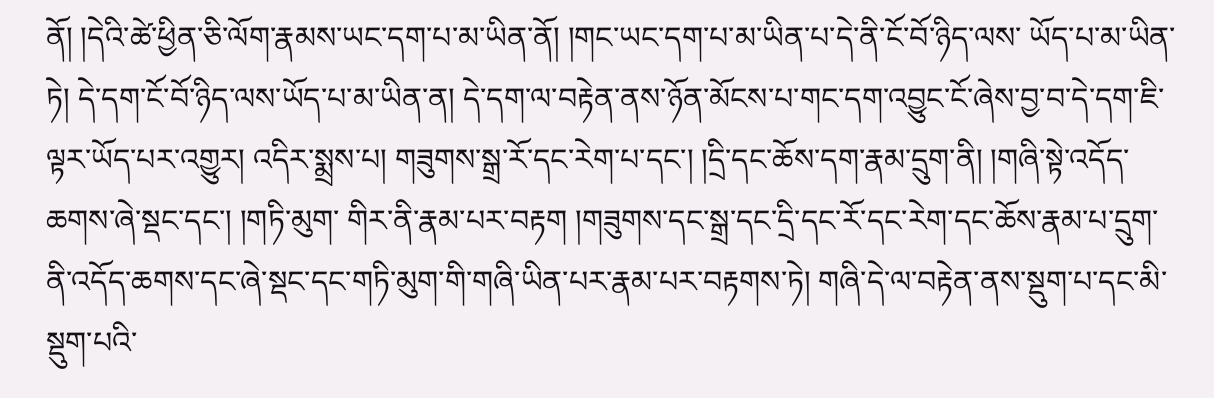ནོ། །དེའི་ཚེ་ཕྱིན་ཅི་ལོག་རྣམས་ཡང་དག་པ་མ་ཡིན་ནོ། །གང་ཡང་དག་པ་མ་ཡིན་པ་དེ་ནི་ངོ་བོ་ཉིད་ལས་ ཡོད་པ་མ་ཡིན་ཏེ། དེ་དག་ངོ་བོ་ཉིད་ལས་ཡོད་པ་མ་ཡིན་ན། དེ་དག་ལ་བརྟེན་ནས་ཉོན་མོངས་པ་གང་དག་འབྱུང་ངོ་ཞེས་བྱ་བ་དེ་དག་ཇི་ལྟར་ཡོད་པར་འགྱུར། འདིར་སྨྲས་པ། གཟུགས་སྒྲ་རོ་དང་རེག་པ་དང་། །དྲི་དང་ཆོས་དག་རྣམ་དྲུག་ནི། །གཞི་སྟེ་འདོད་ཆགས་ཞེ་སྡང་དང་། །གཏི་མུག་ གིར་ནི་རྣམ་པར་བརྟག །གཟུགས་དང་སྒྲ་དང་དྲི་དང་རོ་དང་རེག་དང་ཆོས་རྣམ་པ་དྲུག་ནི་འདོད་ཆགས་དང་ཞེ་སྡང་དང་གཏི་མུག་གི་གཞི་ཡིན་པར་རྣམ་པར་བརྟགས་ཏེ། གཞི་དེ་ལ་བརྟེན་ནས་སྡུག་པ་དང་མི་སྡུག་པའི་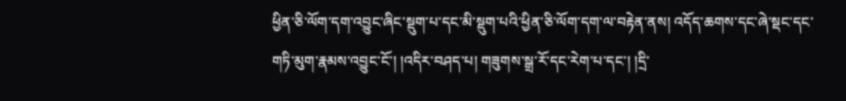ཕྱིན་ཅི་ལོག་དག་འབྱུང་ཞིང་སྡུག་པ་དང་མི་སྡུག་པའི་ཕྱིན་ཅི་ལོག་དག་ལ་བརྟེན་ནས། འདོད་ཆགས་དང་ཞེ་སྡང་དང་གཏི་མུག་རྣམས་འབྱུང་ངོ་། །འདིར་བཤད་པ། གཟུགས་སྒྲ་རོ་དང་རེག་པ་དང་། །དྲི་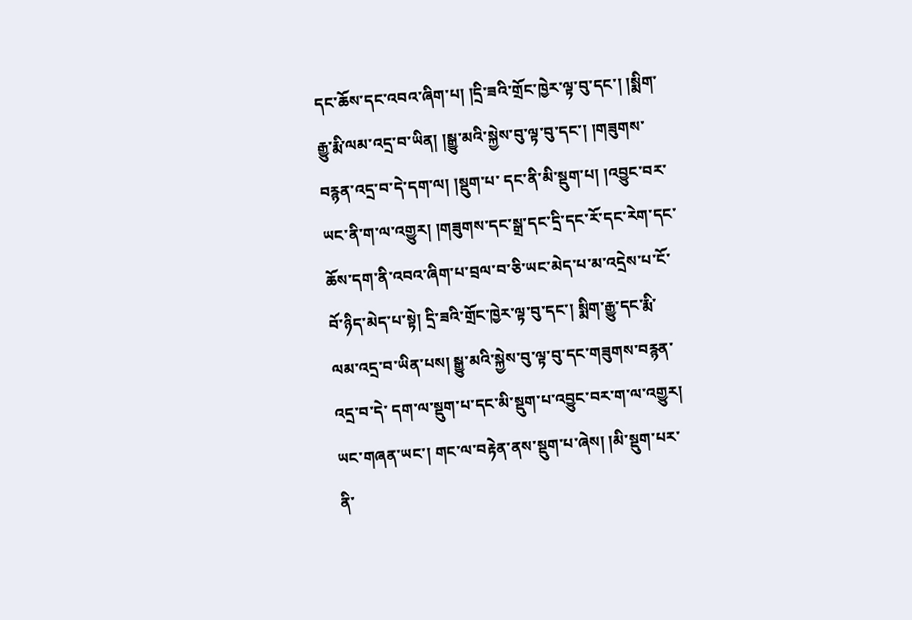དང་ཆོས་དང་འབའ་ཞིག་པ། །དྲི་ཟའི་གྲོང་ཁྱེར་ལྟ་བུ་དང་། །སྨིག་རྒྱུ་རྨི་ལམ་འདྲ་བ་ཡིན། །སྒྱུ་མའི་སྐྱེས་བུ་ལྟ་བུ་དང་། །གཟུགས་བརྙན་འདྲ་བ་དེ་དག་ལ། །སྡུག་པ་ དང་ནི་མི་སྡུག་པ། །འབྱུང་བར་ཡང་ནི་ག་ལ་འགྱུར། །གཟུགས་དང་སྒྲ་དང་དྲི་དང་རོ་དང་རེག་དང་ཆོས་དག་ནི་འབའ་ཞིག་པ་བྲལ་བ་ཅི་ཡང་མེད་པ་མ་འདྲེས་པ་ངོ་བོ་ཉིད་མེད་པ་སྟེ། དྲི་ཟའི་གྲོང་ཁྱེར་ལྟ་བུ་དང་། སྨིག་རྒྱུ་དང་རྨི་ལམ་འདྲ་བ་ཡིན་པས། སྒྱུ་མའི་སྐྱེས་བུ་ལྟ་བུ་དང་གཟུགས་བརྙན་འདྲ་བ་དེ་ དག་ལ་སྡུག་པ་དང་མི་སྡུག་པ་འབྱུང་བར་ག་ལ་འགྱུར། ཡང་གཞན་ཡང་། གང་ལ་བརྟེན་ནས་སྡུག་པ་ཞེས། །མི་སྡུག་པར་ནི་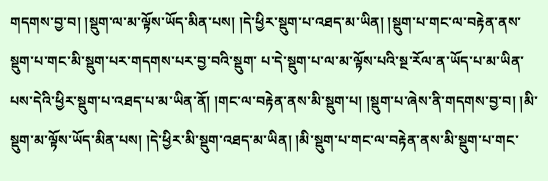གདགས་བྱ་བ། །སྡུག་ལ་མ་ལྟོས་ཡོད་མིན་པས། །དེ་ཕྱིར་སྡུག་པ་འཐད་མ་ཡིན། །སྡུག་པ་གང་ལ་བརྟེན་ནས་སྡུག་པ་གང་མི་སྡུག་པར་གདགས་པར་བྱ་བའི་སྡུག་ པ་དེ་སྡུག་པ་ལ་མ་ལྟོས་པའི་སྔ་རོལ་ན་ཡོད་པ་མ་ཡིན་པས་དེའི་ཕྱིར་སྡུག་པ་འཐད་པ་མ་ཡིན་ནོ། །གང་ལ་བརྟེན་ནས་མི་སྡུག་པ། །སྡུག་པ་ཞེས་ནི་གདགས་བྱ་བ། །མི་སྡུག་མ་ལྟོས་ཡོད་མིན་པས། །དེ་ཕྱིར་མི་སྡུག་འཐད་མ་ཡིན། །མི་སྡུག་པ་གང་ལ་བརྟེན་ནས་མི་སྡུག་པ་གང་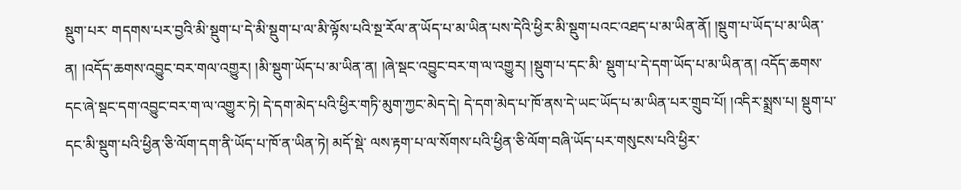སྡུག་པར་ གདགས་པར་བྱའི་མི་སྡུག་པ་དེ་མི་སྡུག་པ་ལ་མི་ལྟོས་པའི་སྔ་རོལ་ན་ཡོད་པ་མ་ཡིན་པས་དེའི་ཕྱིར་མི་སྡུག་པའང་འཐད་པ་མ་ཡིན་ནོ། །སྡུག་པ་ཡོད་པ་མ་ཡིན་ན། །འདོད་ཆགས་འབྱུང་བར་གལ་འགྱུར། །མི་སྡུག་ཡོད་པ་མ་ཡིན་ན། །ཞེ་སྡང་འབྱུང་བར་ག་ལ་འགྱུར། །སྡུག་པ་དང་མི་ སྡུག་པ་དེ་དག་ཡོད་པ་མ་ཡིན་ན། འདོད་ཆགས་དང་ཞེ་སྡང་དག་འབྱུང་བར་ག་ལ་འགྱུར་ཏེ། དེ་དག་མེད་པའི་ཕྱིར་གཏི་མུག་ཀྱང་མེད་དེ། དེ་དག་མེད་པ་ཁོ་ནས་དེ་ཡང་ཡོད་པ་མ་ཡིན་པར་གྲུབ་པོ། །འདིར་སྨྲས་པ། སྡུག་པ་དང་མི་སྡུག་པའི་ཕྱིན་ཅི་ལོག་དག་ནི་ཡོད་པ་ཁོ་ན་ཡིན་ཏེ། མདོ་སྡེ་ ལས་རྟག་པ་ལ་སོགས་པའི་ཕྱིན་ཅི་ལོག་བཞི་ཡོད་པར་གསུངས་པའི་ཕྱིར་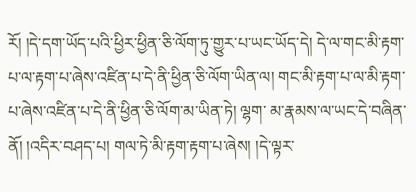རོ། །དེ་དག་ཡོད་པའི་ཕྱིར་ཕྱིན་ཅི་ལོག་ཏུ་གྱུར་པ་ཡང་ཡོད་དེ། དེ་ལ་གང་མི་རྟག་པ་ལ་རྟག་པ་ཞེས་འཛིན་པ་དེ་ནི་ཕྱིན་ཅི་ལོག་ཡིན་ལ། གང་མི་རྟག་པ་ལ་མི་རྟག་པ་ཞེས་འཛིན་པ་དེ་ནི་ཕྱིན་ཅི་ལོག་མ་ཡིན་ཏེ། ལྷག་ མ་རྣམས་ལ་ཡང་དེ་བཞིན་ནོ། །འདིར་བཤད་པ། གལ་ཏེ་མི་རྟག་རྟག་པ་ཞེས། །དེ་ལྟར་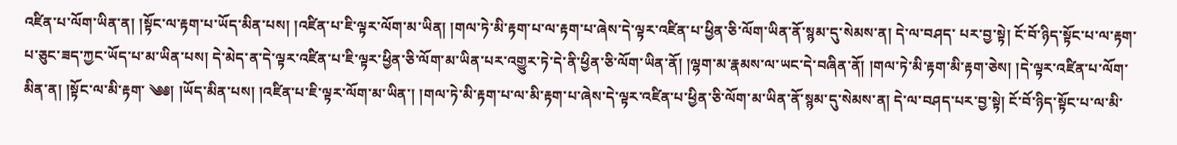འཛིན་པ་ལོག་ཡིན་ན། །སྟོང་ལ་རྟག་པ་ཡོད་མིན་པས། །འཛིན་པ་ཇི་ལྟར་ལོག་མ་ཡིན། །གལ་ཏེ་མི་རྟག་པ་ལ་རྟག་པ་ཞེས་དེ་ལྟར་འཛིན་པ་ཕྱིན་ཅི་ལོག་ཡིན་ནོ་སྙམ་དུ་སེམས་ན། དེ་ལ་བཤད་ པར་བྱ་སྟེ། ངོ་བོ་ཉིད་སྟོང་པ་ལ་རྟག་པ་ཅུང་ཟད་ཀྱང་ཡོད་པ་མ་ཡིན་པས། དེ་མེད་ན་དེ་ལྟར་འཛིན་པ་ཇི་ལྟར་ཕྱིན་ཅི་ལོག་མ་ཡིན་པར་འགྱུར་ཏེ་དེ་ནི་ཕྱིན་ཅི་ལོག་ཡིན་ནོ། །ལྷག་མ་རྣམས་ལ་ཡང་དེ་བཞིན་ནོ། །གལ་ཏེ་མི་རྟག་མི་རྟག་ཅེས། །དེ་ལྟར་འཛིན་པ་ལོག་མིན་ན། །སྟོང་ལ་མི་རྟག་ ༄༅། །ཡོད་མིན་པས། །འཛིན་པ་ཇི་ལྟར་ལོག་མ་ཡིན་། །གལ་ཏེ་མི་རྟག་པ་ལ་མི་རྟག་པ་ཞེས་དེ་ལྟར་འཛིན་པ་ཕྱིན་ཅི་ལོག་མ་ཡིན་ནོ་སྙམ་དུ་སེམས་ན། དེ་ལ་བཤད་པར་བྱ་སྟེ། ངོ་བོ་ཉིད་སྟོང་པ་ལ་མི་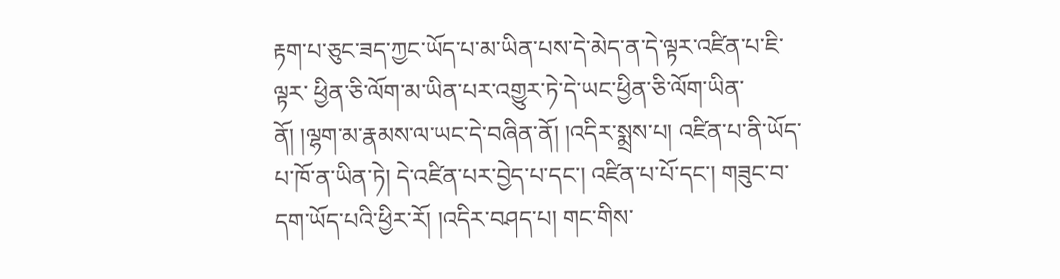རྟག་པ་ཅུང་ཟད་ཀྱང་ཡོད་པ་མ་ཡིན་པས་དེ་མེད་ན་དེ་ལྟར་འཛིན་པ་ཇི་ལྟར་ ཕྱིན་ཅི་ལོག་མ་ཡིན་པར་འགྱུར་ཏེ་དེ་ཡང་ཕྱིན་ཅི་ལོག་ཡིན་ནོ། །ལྷག་མ་རྣམས་ལ་ཡང་དེ་བཞིན་ནོ། །འདིར་སྨྲས་པ། འཛིན་པ་ནི་ཡོད་པ་ཁོ་ན་ཡིན་ཏེ། དེ་འཛིན་པར་བྱེད་པ་དང་། འཛིན་པ་པོ་དང་། གཟུང་བ་དག་ཡོད་པའི་ཕྱིར་རོ། །འདིར་བཤད་པ། གང་གིས་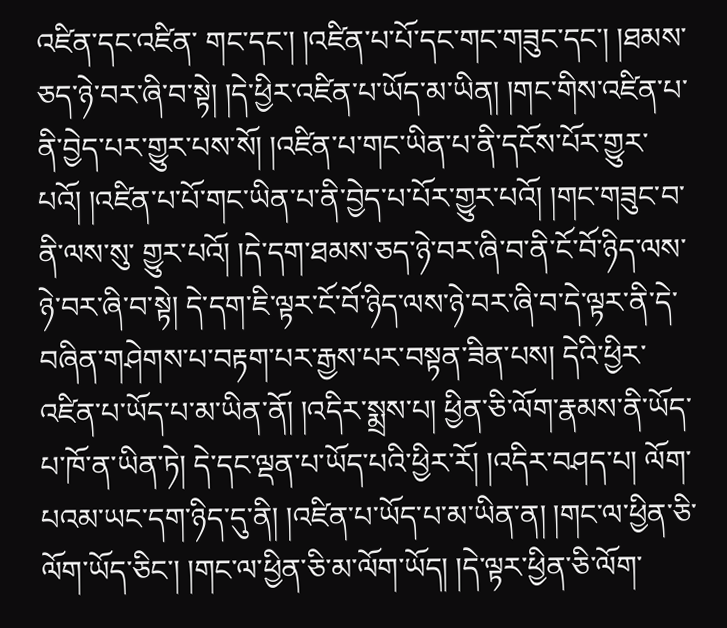འཛིན་དང་འཛིན་ གང་དང་། །འཛིན་པ་པོ་དང་གང་གཟུང་དང་། །ཐམས་ཅད་ཉེ་བར་ཞི་བ་སྟེ། །དེ་ཕྱིར་འཛིན་པ་ཡོད་མ་ཡིན། །གང་གིས་འཛིན་པ་ནི་བྱེད་པར་གྱུར་པས་སོ། །འཛིན་པ་གང་ཡིན་པ་ནི་དངོས་པོར་གྱུར་པའོ། །འཛིན་པ་པོ་གང་ཡིན་པ་ནི་བྱེད་པ་པོར་གྱུར་པའོ། །གང་གཟུང་བ་ནི་ལས་སུ་ གྱུར་པའོ། །དེ་དག་ཐམས་ཅད་ཉེ་བར་ཞི་བ་ནི་ངོ་བོ་ཉིད་ལས་ཉེ་བར་ཞི་བ་སྟེ། དེ་དག་ཇི་ལྟར་ངོ་བོ་ཉིད་ལས་ཉེ་བར་ཞི་བ་དེ་ལྟར་ནི་དེ་བཞིན་གཤེགས་པ་བརྟག་པར་རྒྱས་པར་བསྟན་ཟིན་པས། དེའི་ཕྱིར་འཛིན་པ་ཡོད་པ་མ་ཡིན་ནོ། །འདིར་སྨྲས་པ། ཕྱིན་ཅི་ལོག་རྣམས་ནི་ཡོད་ པ་ཁོ་ན་ཡིན་ཏེ། དེ་དང་ལྡན་པ་ཡོད་པའི་ཕྱིར་རོ། །འདིར་བཤད་པ། ལོག་པའམ་ཡང་དག་ཉིད་དུ་ནི། །འཛིན་པ་ཡོད་པ་མ་ཡིན་ན། །གང་ལ་ཕྱིན་ཅི་ལོག་ཡོད་ཅིང་། །གང་ལ་ཕྱིན་ཅི་མ་ལོག་ཡོད། །དེ་ལྟར་ཕྱིན་ཅི་ལོག་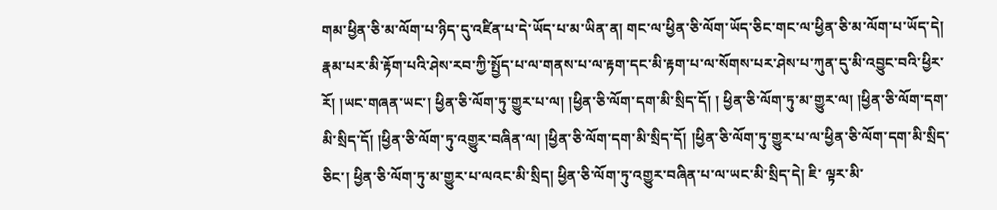གམ་ཕྱིན་ཅི་མ་ལོག་པ་ཉིད་དུ་འཛིན་པ་དེ་ཡོད་པ་མ་ཡིན་ན། གང་ལ་ཕྱིན་ཅི་ལོག་ཡོད་ཅིང་གང་ལ་ཕྱིན་ཅི་མ་ལོག་པ་ཡོད་དེ། རྣམ་པར་མི་རྟོག་པའི་ཤེས་རབ་ཀྱི་སྤྱོད་པ་ལ་གནས་པ་ལ་རྟག་དང་མི་རྟག་པ་ལ་སོགས་པར་ཤེས་པ་ཀུན་དུ་མི་འབྱུང་བའི་ཕྱིར་རོ། །ཡང་གཞན་ཡང་། ཕྱིན་ཅི་ལོག་ཏུ་གྱུར་པ་ལ། །ཕྱིན་ཅི་ལོག་དག་མི་སྲིད་དོ། ། ཕྱིན་ཅི་ལོག་ཏུ་མ་གྱུར་ལ། །ཕྱིན་ཅི་ལོག་དག་མི་སྲིད་དོ། །ཕྱིན་ཅི་ལོག་ཏུ་འགྱུར་བཞིན་ལ། །ཕྱིན་ཅི་ལོག་དག་མི་སྲིད་དོ། །ཕྱིན་ཅི་ལོག་ཏུ་གྱུར་པ་ལ་ཕྱིན་ཅི་ལོག་དག་མི་སྲིད་ཅིང་། ཕྱིན་ཅི་ལོག་ཏུ་མ་གྱུར་པ་ལའང་མི་སྲིད། ཕྱིན་ཅི་ལོག་ཏུ་འགྱུར་བཞིན་པ་ལ་ཡང་མི་སྲིད་དེ། ཇི་ ལྟར་མི་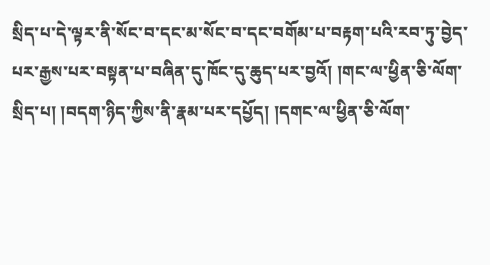སྲིད་པ་དེ་ལྟར་ནི་སོང་བ་དང་མ་སོང་བ་དང་བགོམ་པ་བརྟག་པའི་རབ་ཏུ་བྱེད་པར་རྒྱས་པར་བསྟན་པ་བཞིན་དུ་ཁོང་དུ་ཆུད་པར་བྱའོ། །གང་ལ་ཕྱིན་ཅི་ལོག་སྲིད་པ། །བདག་ཉིད་ཀྱིས་ནི་རྣམ་པར་དཔྱོད། །དགང་ལ་ཕྱིན་ཅི་ལོག་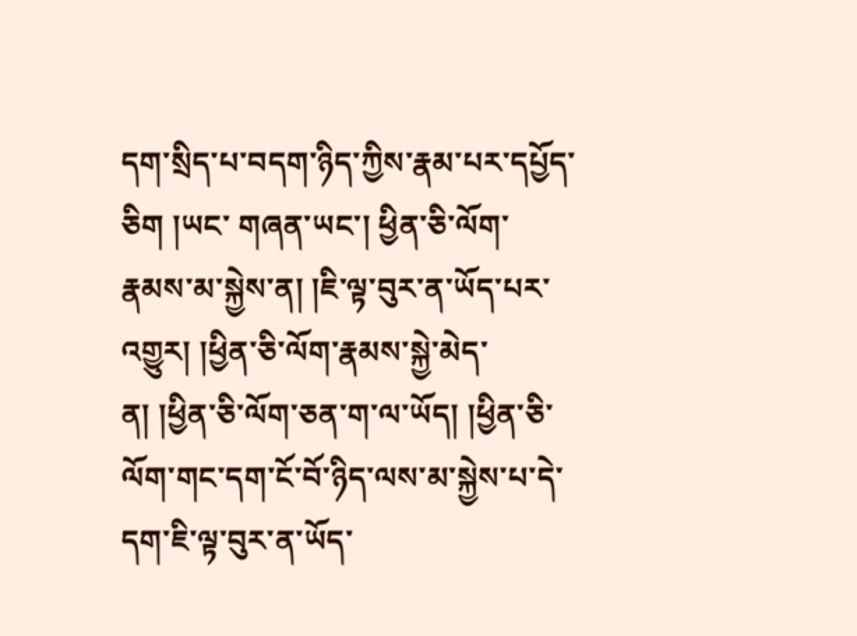དག་སྲིད་པ་བདག་ཉིད་ཀྱིས་རྣམ་པར་དཔྱོད་ཅིག །ཡང་ གཞན་ཡང་། ཕྱིན་ཅི་ལོག་རྣམས་མ་སྐྱེས་ན། །ཇི་ལྟ་བུར་ན་ཡོད་པར་འགྱུར། །ཕྱིན་ཅི་ལོག་རྣམས་སྐྱེ་མེད་ན། །ཕྱིན་ཅི་ལོག་ཅན་ག་ལ་ཡོད། །ཕྱིན་ཅི་ལོག་གང་དག་ངོ་བོ་ཉིད་ལས་མ་སྐྱེས་པ་དེ་དག་ཇི་ལྟ་བུར་ན་ཡོད་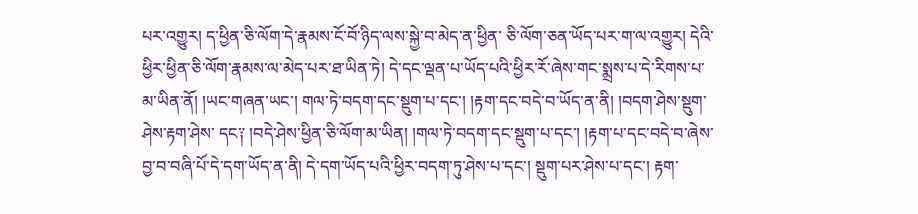པར་འགྱུར། ད་ཕྱིན་ཅི་ལོག་དེ་རྣམས་ངོ་བོ་ཉིད་ལས་སྐྱེ་བ་མེད་ན་ཕྱིན་ ཅི་ལོག་ཅན་ཡོད་པར་ག་ལ་འགྱུར། དེའི་ཕྱིར་ཕྱིན་ཅི་ལོག་རྣམས་ལ་མེད་པར་ཐ་ཡིན་ཏེ། དེ་དང་ལྡན་པ་ཡོད་པའི་ཕྱིར་རོ་ཞེས་གང་སྨྲས་པ་དེ་རིགས་པ་མ་ཡིན་ནོ། །ཡང་གཞན་ཡང་། གལ་ཏེ་བདག་དང་སྡུག་པ་དང་། །རྟག་དང་བདེ་བ་ཡོད་ན་ནི། །བདག་ཤེས་སྡུག་ཤེས་རྟག་ཤེས་ དང༑ །བདེ་ཤེས་ཕྱིན་ཅི་ལོག་མ་ཡིན། །གལ་ཏེ་བདག་དང་སྡུག་པ་དང་། །རྟག་པ་དང་བདེ་བ་ཞེས་བྱ་བ་བཞི་པོ་དེ་དག་ཡོད་ན་ནི། དེ་དག་ཡོད་པའི་ཕྱིར་བདག་ཏུ་ཤེས་པ་དང་། སྡུག་པར་ཤེས་པ་དང་། རྟག་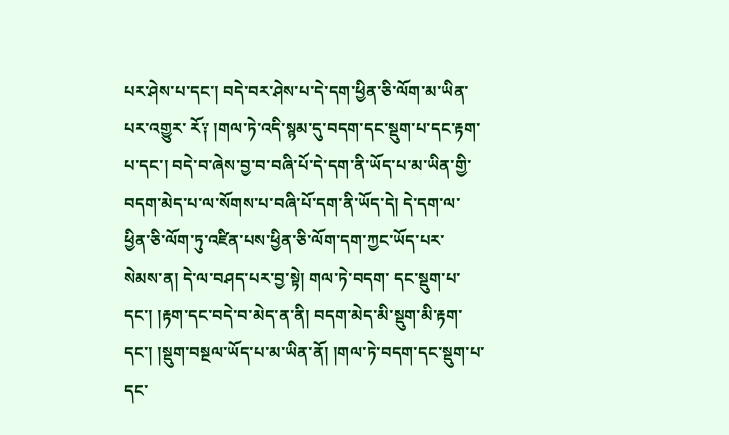པར་ཤེས་པ་དང་། བདེ་བར་ཤེས་པ་དེ་དག་ཕྱིན་ཅི་ལོག་མ་ཡིན་པར་འགྱུར་ རོ༑ །གལ་ཏེ་འདི་སྙམ་དུ་བདག་དང་སྡུག་པ་དང་རྟག་པ་དང་། བདེ་བ་ཞེས་བྱ་བ་བཞི་པོ་དེ་དག་ནི་ཡོད་པ་མ་ཡིན་གྱི་བདག་མེད་པ་ལ་སོགས་པ་བཞི་པོ་དག་ནི་ཡོད་དེ། དེ་དག་ལ་ཕྱིན་ཅི་ལོག་ཏུ་འཛིན་པས་ཕྱིན་ཅི་ལོག་དག་ཀྱང་ཡོད་པར་སེམས་ན། དེ་ལ་བཤད་པར་བྱ་སྟེ། གལ་ཏེ་བདག་ དང་སྡུག་པ་དང་། །རྟག་དང་བདེ་བ་མེད་ན་ནི། བདག་མེད་མི་སྡུག་མི་རྟག་དང་། །སྡུག་བསྔལ་ཡོད་པ་མ་ཡིན་ནོ། །གལ་ཏེ་བདག་དང་སྡུག་པ་དང་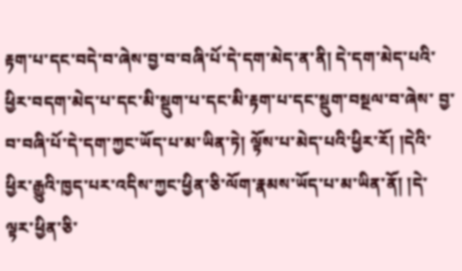རྟག་པ་དང་བདེ་བ་ཞེས་བྱ་བ་བཞི་པོ་དེ་དག་མེད་ན་ནི། དེ་དག་མེད་པའི་ཕྱིར་བདག་མེད་པ་དང་མི་སྡུག་པ་དང་མི་རྟག་པ་དང་སྡུག་བསྔལ་བ་ཞེས་ བྱ་བ་བཞི་པོ་དེ་དག་ཀྱང་ཡོད་པ་མ་ཡིན་ཏེ། ལྟོས་པ་མེད་པའི་ཕྱིར་རོ། །དེའི་ཕྱིར་རྒྱུའི་ཁྱད་པར་འདིས་ཀྱང་ཕྱིན་ཅི་ལོག་རྣམས་ཡོད་པ་མ་ཡིན་ནོ། །དེ་ལྟར་ཕྱིན་ཅི་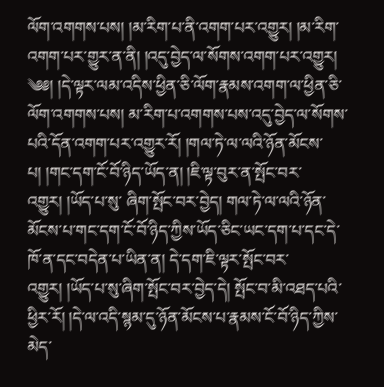ལོག་འགགས་པས། །མ་རིག་པ་ནི་འགག་པར་འགྱུར། །མ་རིག་འགག་པར་གྱུར་ན་ནི། །འདུ་བྱེད་ལ་སོགས་འགག་པར་འགྱུར། ༄༅། །དེ་ལྟར་ལམ་འདིས་ཕྱིན་ཅི་ལོག་རྣམས་འགག་ལ་ཕྱིན་ཅི་ལོག་འགགས་པས། མ་རིག་པ་འགགས་པས་འདུ་བྱེད་ལ་སོགས་པའི་དོན་འགག་པར་འགྱུར་རོ། །གལ་ཏེ་ལ་ལའི་ཉོན་མོངས་པ། །གང་དག་ངོ་བོ་ཉིད་ཡོད་ན། །ཇི་ལྟ་བུར་ན་སྤོང་བར་འགྱུར། །ཡོད་པ་སུ་ ཞིག་སྤོང་བར་བྱེད། གལ་ཏེ་ལ་ལའི་ཉོན་མོངས་པ་གང་དག་ངོ་བོ་ཉིད་ཀྱིས་ཡོད་ཅིང་ཡང་དག་པ་དང་དེ་ཁོ་ན་དང་བདེན་པ་ཡིན་ན། དེ་དག་ཇི་ལྟར་སྤོང་བར་འགྱུར། །ཡོད་པ་སུ་ཞིག་སྤོང་བར་བྱེད་དེ། སྤོང་བ་མི་འཐད་པའི་ཕྱིར་རོ། །དེ་ལ་འདི་སྙམ་དུ་ཉོན་མོངས་པ་རྣམས་ངོ་བོ་ཉིད་ཀྱིས་མེད་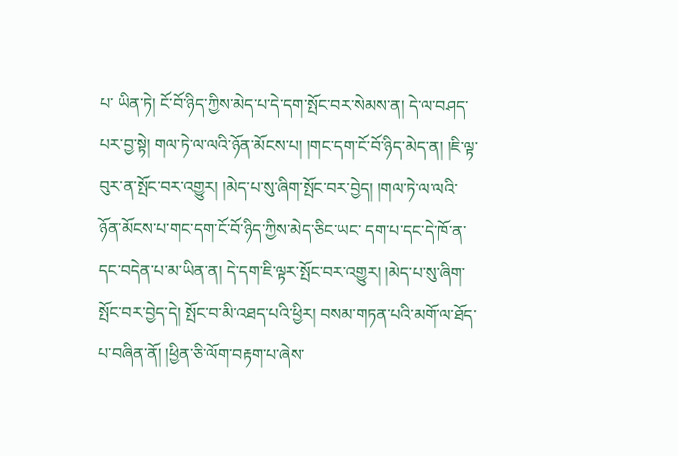པ་ ཡིན་ཏེ། ངོ་བོ་ཉིད་ཀྱིས་མེད་པ་དེ་དག་སྤོང་བར་སེམས་ན། དེ་ལ་བཤད་པར་བྱ་སྟེ། གལ་ཏེ་ལ་ལའི་ཉོན་མོངས་པ། །གང་དག་ངོ་བོ་ཉིད་མེད་ན། །ཇི་ལྟ་བུར་ན་སྤོང་བར་འགྱུར། །མེད་པ་སུ་ཞིག་སྤོང་བར་བྱེད། །གལ་ཏེ་ལ་ལའི་ཉོན་མོངས་པ་གང་དག་ངོ་བོ་ཉིད་ཀྱིས་མེད་ཅིང་ཡང་ དག་པ་དང་དེ་ཁོ་ན་དང་བདེན་པ་མ་ཡིན་ན། དེ་དག་ཇི་ལྟར་སྤོང་བར་འགྱུར། །མེད་པ་སུ་ཞིག་སྤོང་བར་བྱེད་དེ། སྤོང་བ་མི་འཐད་པའི་ཕྱིར། བསམ་གཏན་པའི་མགོ་ལ་ཐོད་པ་བཞིན་ནོ། །ཕྱིན་ཅི་ལོག་བརྟག་པ་ཞེས་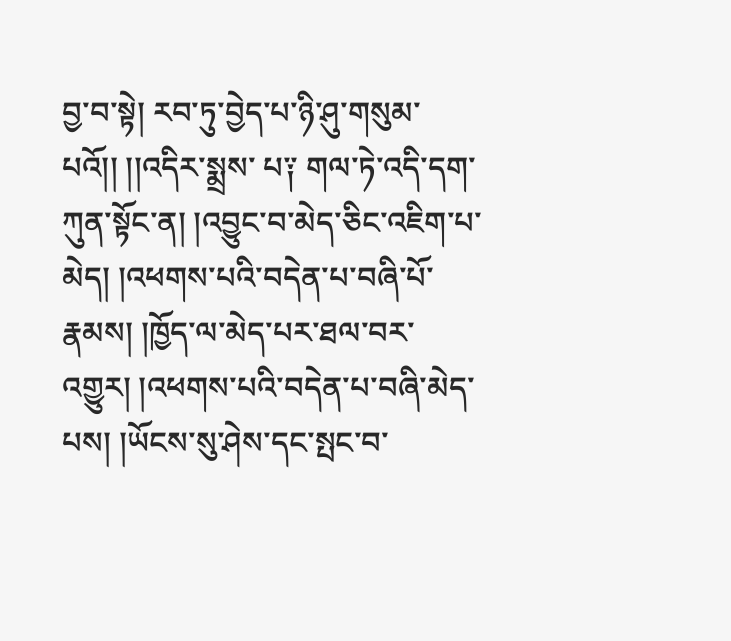བྱ་བ་སྟེ། རབ་ཏུ་བྱེད་པ་ཉི་ཤུ་གསུམ་པའོ།། །།འདིར་སྨྲས་ པ༑ གལ་ཏེ་འདི་དག་ཀུན་སྟོང་ན། །འབྱུང་བ་མེད་ཅིང་འཇིག་པ་མེད། །འཕགས་པའི་བདེན་པ་བཞི་པོ་རྣམས། །ཁྱོད་ལ་མེད་པར་ཐལ་བར་འགྱུར། །འཕགས་པའི་བདེན་པ་བཞི་མེད་པས། །ཡོངས་སུ་ཤེས་དང་སྤང་བ་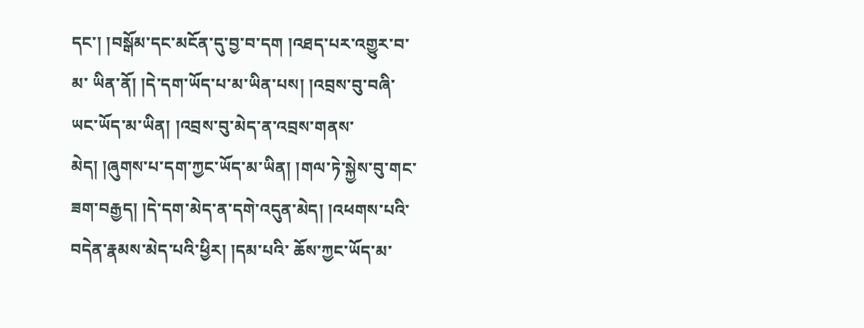དང་། །བསྒོམ་དང་མངོན་དུ་བྱ་བ་དག །འཐད་པར་འགྱུར་བ་མ་ ཡིན་ནོ། །དེ་དག་ཡོད་པ་མ་ཡིན་པས། །འབྲས་བུ་བཞི་ཡང་ཡོད་མ་ཡིན། །འབྲས་བུ་མེད་ན་འབྲས་གནས་མེད། །ཞུགས་པ་དག་ཀྱང་ཡོད་མ་ཡིན། །གལ་ཏེ་སྐྱེས་བུ་གང་ཟག་བརྒྱད། །དེ་དག་མེད་ན་དགེ་འདུན་མེད། །འཕགས་པའི་བདེན་རྣམས་མེད་པའི་ཕྱིར། །དམ་པའི་ ཆོས་ཀྱང་ཡོད་མ་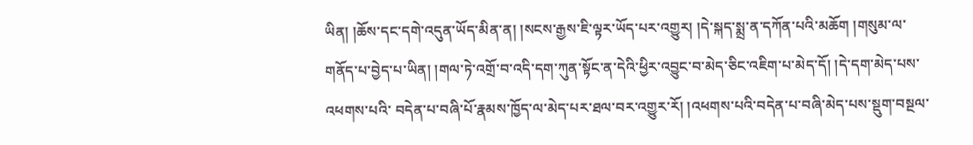ཡིན། །ཆོས་དང་དགེ་འདུན་ཡོད་མིན་ན། །སངས་རྒྱས་ཇི་ལྟར་ཡོད་པར་འགྱུར། །དེ་སྐད་སྨྲ་ན་དཀོན་པའི་མཆོག །གསུམ་ལ་གནོད་པ་བྱེད་པ་ཡིན། །གལ་ཏེ་འགྲོ་བ་འདི་དག་ཀུན་སྟོང་ན་དེའི་ཕྱིར་འབྱུང་བ་མེད་ཅིང་འཇིག་པ་མེད་དོ། །དེ་དག་མེད་པས་འཕགས་པའི་ བདེན་པ་བཞི་པོ་རྣམས་ཁྱོད་ལ་མེད་པར་ཐལ་བར་འགྱུར་རོ། །འཕགས་པའི་བདེན་པ་བཞི་མེད་པས་སྡུག་བསྔལ་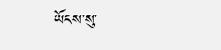ཡོངས་སུ་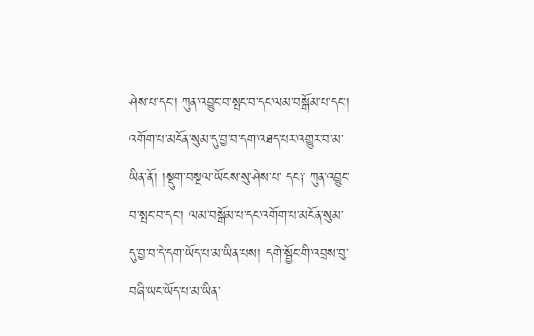ཤེས་པ་དང་། ཀུན་འབྱུང་བ་སྤང་བ་དང་ལམ་བསྒོམ་པ་དང་། འགོག་པ་མངོན་སུམ་དུ་བྱ་བ་དག་འཐད་པར་འགྱུར་བ་མ་ཡིན་ནོ། །སྡུག་བསྔལ་ཡོངས་སུ་ཤེས་པ་ དང༑ ཀུན་འབྱུང་བ་སྤང་བ་དང་། ལམ་བསྒོམ་པ་དང་འགོག་པ་མངོན་སུམ་དུ་བྱ་བ་དེ་དག་ཡོད་པ་མ་ཡིན་པས། དགེ་སྦྱོང་གི་འབྲས་བུ་བཞི་ཡང་ཡོད་པ་མ་ཡིན་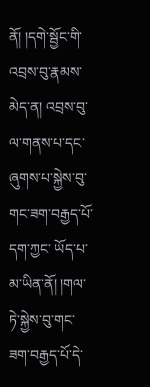ནོ། །དགེ་སྦྱོང་གི་འབྲས་བུ་རྣམས་མེད་ན། འབྲས་བུ་ལ་གནས་པ་དང་ཞུགས་པ་སྐྱེས་བུ་གང་ཟག་བརྒྱད་པོ་དག་ཀྱང་ ཡོད་པ་མ་ཡིན་ནོ། །གལ་ཏེ་སྐྱེས་བུ་གང་ཟག་བརྒྱད་པོ་དེ་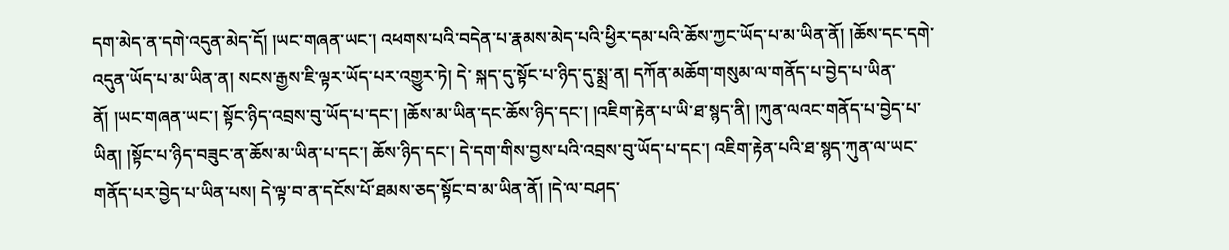དག་མེད་ན་དགེ་འདུན་མེད་དོ། །ཡང་གཞན་ཡང་། འཕགས་པའི་བདེན་པ་རྣམས་མེད་པའི་ཕྱིར་དམ་པའི་ཆོས་ཀྱང་ཡོད་པ་མ་ཡིན་ནོ། །ཆོས་དང་དགེ་འདུན་ཡོད་པ་མ་ཡིན་ན། སངས་རྒྱས་ཇི་ལྟར་ཡོད་པར་འགྱུར་ཏེ། དེ་ སྐད་དུ་སྟོང་པ་ཉིད་དུ་སྨྲ་ན། དཀོན་མཆོག་གསུམ་ལ་གནོད་པ་བྱེད་པ་ཡིན་ནོ། །ཡང་གཞན་ཡང་། སྟོང་ཉིད་འབྲས་བུ་ཡོད་པ་དང་། །ཆོས་མ་ཡིན་དང་ཆོས་ཉིད་དང་། །འཇིག་རྟེན་པ་ཡི་ཐ་སྙད་ནི། །ཀུན་ལའང་གནོད་པ་བྱེད་པ་ཡིན། །སྟོང་པ་ཉིད་བཟུང་ན་ཆོས་མ་ཡིན་པ་དང་། ཆོས་ཉིད་དང་། དེ་དག་གིས་བྱས་པའི་འབྲས་བུ་ཡོད་པ་དང་། འཇིག་རྟེན་པའི་ཐ་སྙད་ཀུན་ལ་ཡང་གནོད་པར་བྱེད་པ་ཡིན་པས། དེ་ལྟ་བ་ན་དངོས་པོ་ཐམས་ཅད་སྟོང་བ་མ་ཡིན་ནོ། །དེ་ལ་བཤད་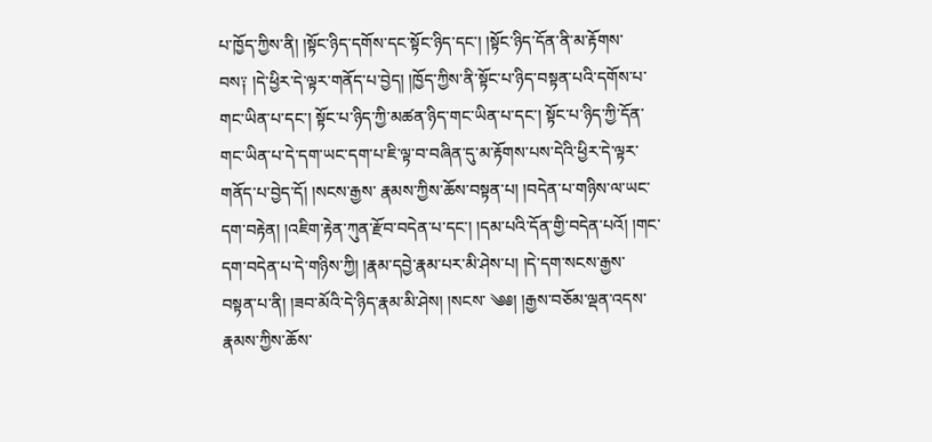པ་ཁྱོད་ཀྱིས་ནི། །སྟོང་ཉིད་དགོས་དང་སྟོང་ཉིད་དང་། །སྟོང་ཉིད་དོན་ནི་མ་རྟོགས་ བས༑ །དེ་ཕྱིར་དེ་ལྟར་གནོད་པ་བྱེད། །ཁྱོད་ཀྱིས་ནི་སྟོང་པ་ཉིད་བསྟན་པའི་དགོས་པ་གང་ཡིན་པ་དང་། སྟོང་པ་ཉིད་ཀྱི་མཚན་ཉིད་གང་ཡིན་པ་དང་། སྟོང་པ་ཉིད་ཀྱི་དོན་གང་ཡིན་པ་དེ་དག་ཡང་དག་པ་ཇི་ལྟ་བ་བཞིན་དུ་མ་རྟོགས་པས་དེའི་ཕྱིར་དེ་ལྟར་གནོད་པ་བྱེད་དོ། །སངས་རྒྱས་ རྣམས་ཀྱིས་ཆོས་བསྟན་པ། །བདེན་པ་གཉིས་ལ་ཡང་དག་བརྟེན། །འཇིག་རྟེན་ཀུན་རྫོབ་བདེན་པ་དང་། །དམ་པའི་དོན་གྱི་བདེན་པའོ། །གང་དག་བདེན་པ་དེ་གཉིས་ཀྱི། །རྣམ་དབྱེ་རྣམ་པར་མི་ཤེས་པ། །དེ་དག་སངས་རྒྱས་བསྟན་པ་ནི། །ཟབ་མོའི་དེ་ཉིད་རྣམ་མི་ཤེས། །སངས་ ༄༅། །རྒྱས་བཅོམ་ལྡན་འདས་རྣམས་ཀྱིས་ཆོས་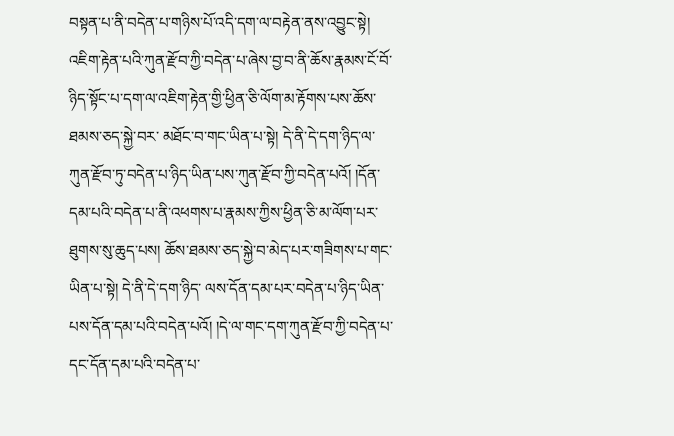བསྟན་པ་ནི་བདེན་པ་གཉིས་པོ་འདི་དག་ལ་བརྟེན་ནས་འབྱུང་སྟེ། འཇིག་རྟེན་པའི་ཀུན་རྫོབ་ཀྱི་བདེན་པ་ཞེས་བྱ་བ་ནི་ཆོས་རྣམས་ངོ་བོ་ཉིད་སྟོང་པ་དག་ལ་འཇིག་རྟེན་གྱི་ཕྱིན་ཅི་ལོག་མ་རྟོགས་པས་ཆོས་ཐམས་ཅད་སྐྱེ་བར་ མཐོང་བ་གང་ཡིན་པ་སྟེ། དེ་ནི་དེ་དག་ཉིད་ལ་ཀུན་རྫོབ་ཏུ་བདེན་པ་ཉིད་ཡིན་པས་ཀུན་རྫོབ་ཀྱི་བདེན་པའོ། །དོན་དམ་པའི་བདེན་པ་ནི་འཕགས་པ་རྣམས་ཀྱིས་ཕྱིན་ཅི་མ་ལོག་པར་ཐུགས་སུ་ཆུད་པས། ཆོས་ཐམས་ཅད་སྐྱེ་བ་མེད་པར་གཟིགས་པ་གང་ཡིན་པ་སྟེ། དེ་ནི་དེ་དག་ཉིད་ ལས་དོན་དམ་པར་བདེན་པ་ཉིད་ཡིན་པས་དོན་དམ་པའི་བདེན་པའོ། །དེ་ལ་གང་དག་ཀུན་རྫོབ་ཀྱི་བདེན་པ་དང་དོན་དམ་པའི་བདེན་པ་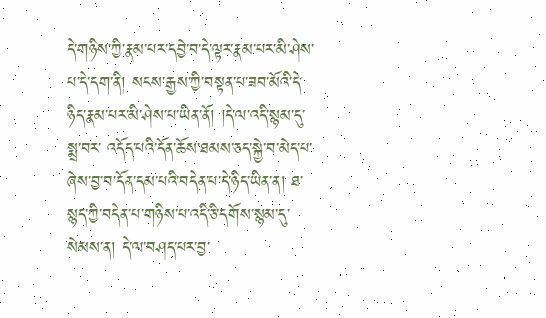དེ་གཉིས་ཀྱི་རྣམ་པར་དབྱེ་བ་དེ་ལྟར་རྣམ་པར་མི་ཤེས་པ་དེ་དག་ནི། སངས་རྒྱས་ཀྱི་བསྟན་པ་ཟབ་མོའི་དེ་ཉིད་རྣམ་པར་མི་ཤེས་པ་ཡིན་ནོ། །དེ་ལ་འདི་སྙམ་དུ་སྨྲ་བར་ འདོད་པའི་དོན་ཆོས་ཐམས་ཅད་སྐྱེ་བ་མེད་པ་ཞེས་བྱ་བ་དོན་དམ་པའི་བདེན་པ་དེ་ཉིད་ཡིན་ན། ཐ་སྙད་ཀྱི་བདེན་པ་གཉིས་པ་འདི་ཅི་དགོས་སྙམ་དུ་སེམས་ན། དེ་ལ་བཤད་པར་བྱ་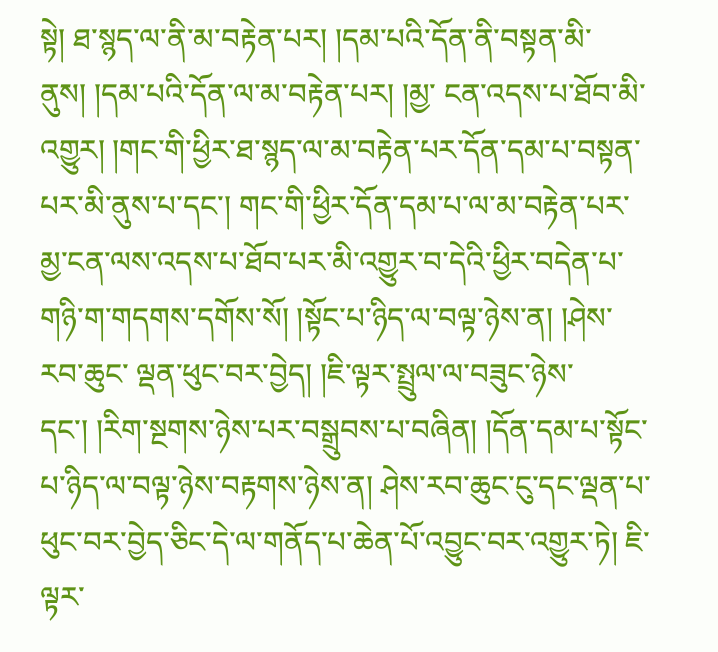སྟེ། ཐ་སྙད་ལ་ནི་མ་བརྟེན་པར། །དམ་པའི་དོན་ནི་བསྟན་མི་ནུས། །དམ་པའི་དོན་ལ་མ་བརྟེན་པར། །མྱ་ ངན་འདས་པ་ཐོབ་མི་འགྱུར། །གང་གི་ཕྱིར་ཐ་སྙད་ལ་མ་བརྟེན་པར་དོན་དམ་པ་བསྟན་པར་མི་ནུས་པ་དང་། གང་གི་ཕྱིར་དོན་དམ་པ་ལ་མ་བརྟེན་པར་མྱ་ངན་ལས་འདས་པ་ཐོབ་པར་མི་འགྱུར་བ་དེའི་ཕྱིར་བདེན་པ་གཉི་ག་གདགས་དགོས་སོ། །སྟོང་པ་ཉིད་ལ་བལྟ་ཉེས་ན། །ཤེས་རབ་ཆུང་ ལྡན་ཕུང་བར་བྱེད། །ཇི་ལྟར་སྤྲུལ་ལ་བཟུང་ཉེས་དང་། །རིག་སྔགས་ཉེས་པར་བསྒྲུབས་པ་བཞིན། །དོན་དམ་པ་སྟོང་པ་ཉིད་ལ་བལྟ་ཉེས་བརྟགས་ཉེས་ན། ཤེས་རབ་ཆུང་ངུ་དང་ལྡན་པ་ཕུང་བར་བྱེད་ཅིང་དེ་ལ་གནོད་པ་ཆེན་པོ་འབྱུང་བར་འགྱུར་ཏེ། ཇི་ལྟར་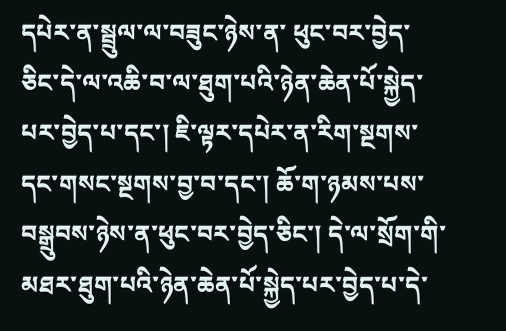དཔེར་ན་སྦྲུལ་ལ་བཟུང་ཉེས་ན་ ཕུང་བར་བྱེད་ཅིང་དེ་ལ་འཆི་བ་ལ་ཐུག་པའི་ཉེན་ཆེན་པོ་སྐྱེད་པར་བྱེད་པ་དང་། ཇི་ལྟར་དཔེར་ན་རིག་སྔགས་དང་གསང་སྔགས་བྱ་བ་དང་། ཆོ་ག་ཉམས་པས་བསྒྲུབས་ཉེས་ན་ཕུང་བར་བྱེད་ཅིང་། དེ་ལ་སྲོག་གི་མཐར་ཐུག་པའི་ཉེན་ཆེན་པོ་སྐྱེད་པར་བྱེད་པ་དེ་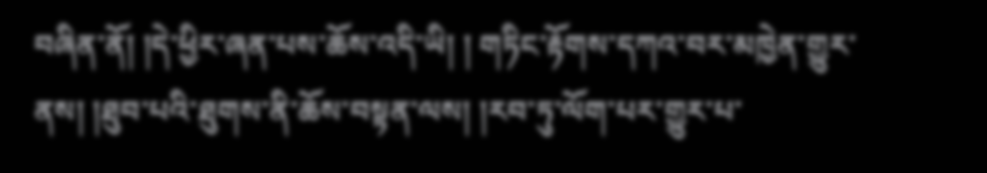བཞིན་ནོ། །དེ་ཕྱིར་ཞན་པས་ཆོས་འདི་ཡི། ། གཏིང་རྟོགས་དཀའ་བར་མཁྱེན་གྱུར་ནས། །ཐུབ་པའི་ཐུགས་ནི་ཆོས་བསྟན་ལས། །རབ་ཏུ་ལོག་པར་གྱུར་པ་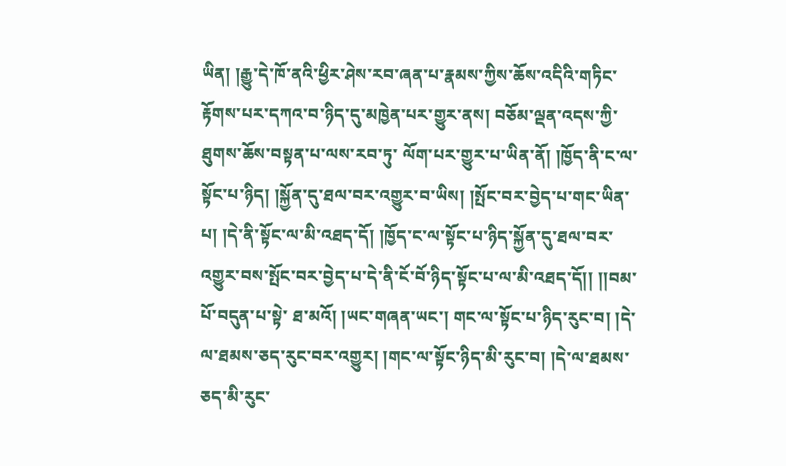ཡིན། །རྒྱུ་དེ་ཁོ་ནའི་ཕྱིར་ཤེས་རབ་ཞན་པ་རྣམས་ཀྱིས་ཆོས་འདིའི་གཏིང་རྟོགས་པར་དཀའ་བ་ཉིད་དུ་མཁྱེན་པར་གྱུར་ནས། བཅོམ་ལྡན་འདས་ཀྱི་ཐུགས་ཆོས་བསྟན་པ་ལས་རབ་ཏུ་ ལོག་པར་གྱུར་པ་ཡིན་ནོ། །ཁྱོད་ནི་ང་ལ་སྟོང་པ་ཉིད། །སྐྱོན་དུ་ཐལ་བར་འགྱུར་བ་ཡིས། །སྤོང་བར་བྱེད་པ་གང་ཡིན་པ། །དེ་ནི་སྟོང་ལ་མི་འཐད་དོ། །ཁྱོད་ང་ལ་སྟོང་པ་ཉིད་སྐྱོན་དུ་ཐལ་བར་འགྱུར་བས་སྤོང་བར་བྱེད་པ་དེ་ནི་ངོ་བོ་ཉིད་སྟོང་པ་ལ་མི་འཐད་དོ།། །།བམ་པོ་བདུན་པ་སྟེ་ ཐ་མའོ། །ཡང་གཞན་ཡང་། གང་ལ་སྟོང་པ་ཉིད་རུང་བ། །དེ་ལ་ཐམས་ཅད་རུང་བར་འགྱུར། །གང་ལ་སྟོང་ཉིད་མི་རུང་བ། །དེ་ལ་ཐམས་ཅད་མི་རུང་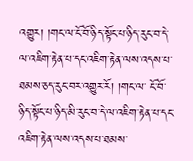འགྱུར། །གང་ལ་ངོ་བོ་ཉིད་སྟོང་པ་ཉིད་རུང་བ་དེ་ལ་འཇིག་རྟེན་པ་དང་འཇིག་རྟེན་ལས་འདས་པ་ཐམས་ཅད་རུང་བར་འགྱུར་རོ། །གང་ལ་ ངོ་བོ་ཉིད་སྟོང་པ་ཉིད་མི་རུང་བ་དེ་ལ་འཇིག་རྟེན་པ་དང་འཇིག་རྟེན་ལས་འདས་པ་ཐམས་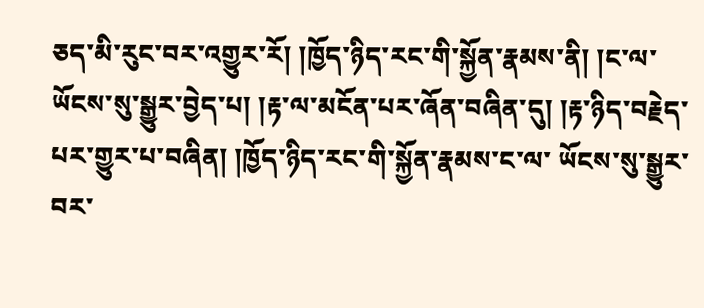ཅད་མི་རུང་བར་འགྱུར་རོ། །ཁྱོད་ཉིད་རང་གི་སྐྱོན་རྣམས་ནི། །ང་ལ་ཡོངས་སུ་སྒྱུར་བྱེད་པ། །རྟ་ལ་མངོན་པར་ཞོན་བཞིན་དུ། །རྟ་ཉིད་བརྗེད་པར་གྱུར་པ་བཞིན། །ཁྱོད་ཉིད་རང་གི་སྐྱོན་རྣམས་ང་ལ་ ཡོངས་སུ་སྒྱུར་བར་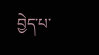བྱེད་པ་